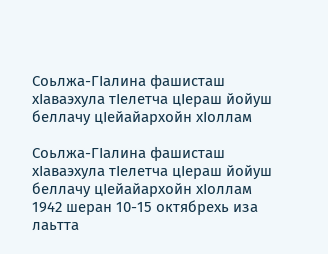Соьлжа-ГIалина фашисташ хIаваэхула тIелетча цӀераш йойуш беллачу цӀейайархойн хӀоллам

Соьлжа-ГӀалина фашисташ хӀаваэхула тӀелетча цӀераш йойуш беллачу цӀейайархойн хӀоллам 1942 шеран 10-15 октябрехь иза лаьтта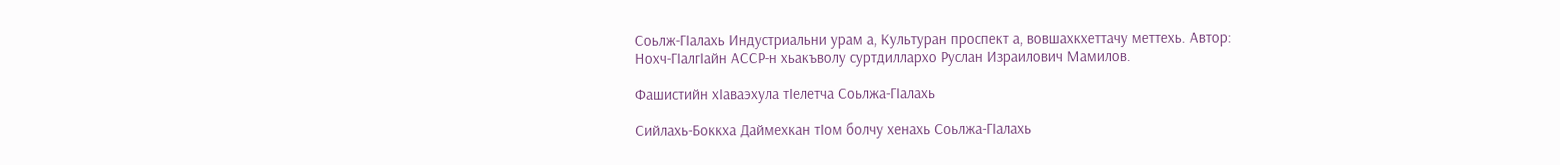Соьлж-ГӀалахь Индустриальни урам а, Культуран проспект а, вовшахкхеттачу меттехь. Автор: Нохч-ГӀалгӀайн АССР-н хьакъволу суртдиллархо Руслан Израилович Мамилов.

Фашистийн хӀаваэхула тӀелетча Соьлжа-ГӀалахь

Сийлахь-Боккха Даймехкан тӀом болчу хенахь Соьлжа-ГӀалахь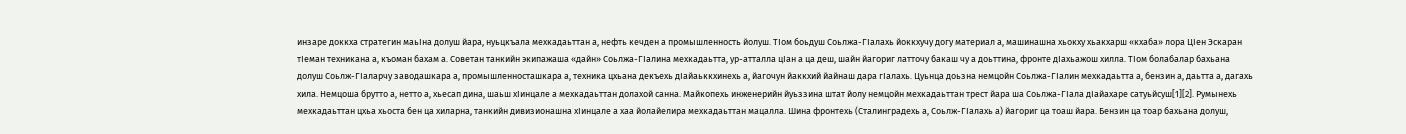инзаре доккха стратегин маьӀна долуш йара, нуьцкъала мехкадаьттан а, нефть кечден а промышленность йолуш. ТӀом боьдуш Соьлжа-ГӀалахь йоккхучу догу материал а, машинашна хьокху хьакхарш «кхаба» лора ЦӀен Эскаран тӀеман техникана а, къоман бахам а. Советан танкийн экипажаша «дайн» Соьлжа-ГӀалина мехкадаьтта, ур-атталла цӀан а ца деш, шайн йагориг латточу бакаш чу а доьттина, фронте дӀахьажош хилла. ТӀом болабалар бахьана долуш Соьлж-ГӀаларчу заводашкара а, промышленносташкара а, техника цхьана декъехь дӀайаьккхинехь а, йагочун йаккхий йайнаш дара гӀалахь. Цуьнца доьзна немцойн Соьлжа-ГӀалин мехкадаьтта а, бензин а, даьтта а, дагахь хила. Немцоша брутто а, нетто а, хьесап дина, шаьш хӀинцале а мехкадаьттан долахой санна. Майкопехь инженерийн йуьззина штат йолу немцойн мехкадаьттан трест йара ша Соьлжа-ГӀала дӀайахаре сатуьйсуш[1][2]. Румынехь мехкадаьттан цхьа хьоста бен ца хиларна, танкийн дивизионашна хӀинцале а хаа йолайелира мехкадаьттан мацалла. Шина фронтехь (Сталинградехь а, Соьлж-ГӀалахь а) йагориг ца тоаш йара. Бензин ца тоар бахьана долуш,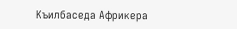Къилбаседа Африкера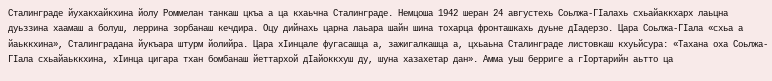Сталинграде йухакхайкхина йолу Роммелан танкаш цкъа а ца кхаьчна Сталинграде. Немцоша 1942 шеран 24 августехь Соьлжа-ГӀалахь схьайаккхарх лаьцна дуьззина хаамаш а болуш, леррина зорбанаш кечдира. Оцу дийнахь царна лаьара шайн шина тохарца фронташкахь дуьне дӀадерзо. Цара Соьлжа-ГӀала «схьа а йаьккхина», Сталинградана йукъара штурм йолийра. Цара хӀинцале фугасашца а, зажигалкашца а, цхьаьна Сталинграде листовкаш кхуьйсура: «Тахана оха Соьлжа-ГӀала схьайаьккхина, хӀинца цигара тхан бомбанаш йеттархой дӀайоккхуш ду, шуна хазахетар дан». Амма уьш берриге а гӀортарийн аьтто ца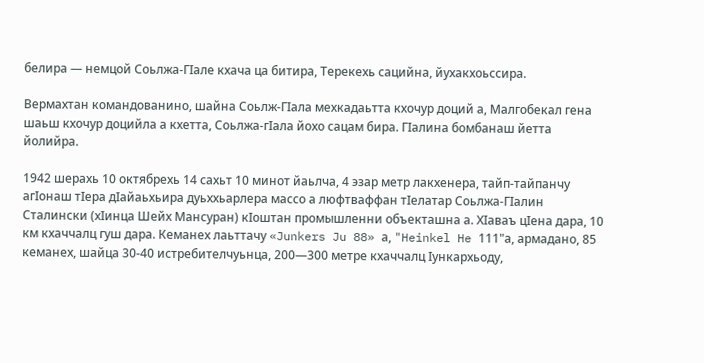белира — немцой Соьлжа-ГӀале кхача ца битира, Терекехь сацийна, йухакхоьссира.

Вермахтан командованино, шайна Соьлж-ГӀала мехкадаьтта кхочур доций а, Малгобекал гена шаьш кхочур доцийла а кхетта, Соьлжа-гӀала йохо сацам бира. ГӀалина бомбанаш йетта йолийра.

1942 шерахь 10 октябрехь 14 сахьт 10 минот йаьлча, 4 эзар метр лакхенера, тайп-тайпанчу агӀонаш тӀера дӀайаьхьира дуьххьарлера массо а люфтваффан тӀелатар Соьлжа-ГӀалин Сталински (хӀинца Шейх Мансуран) кӀоштан промышленни объекташна а. ХӀаваъ цӀена дара, 10 км кхаччалц гуш дара. Кеманех лаьттачу «Junkers Ju 88» а, "Heinkel He 111"а, армадано, 85 кеманех, шайца 30-40 истребителчуьнца, 200—300 метре кхаччалц Ӏункархьоду,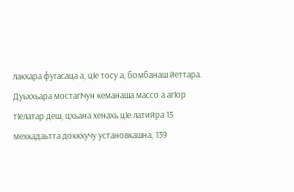лакхара фугасаца а, цӀе тосу а, бомбанаш йеттара. Дуьххьара мостагӀчун кеманаша массо а агӀор тӀелатар деш, цхьана хенахь цӀе латийра 15 мехкадаьтта доккхучу установкашна, 139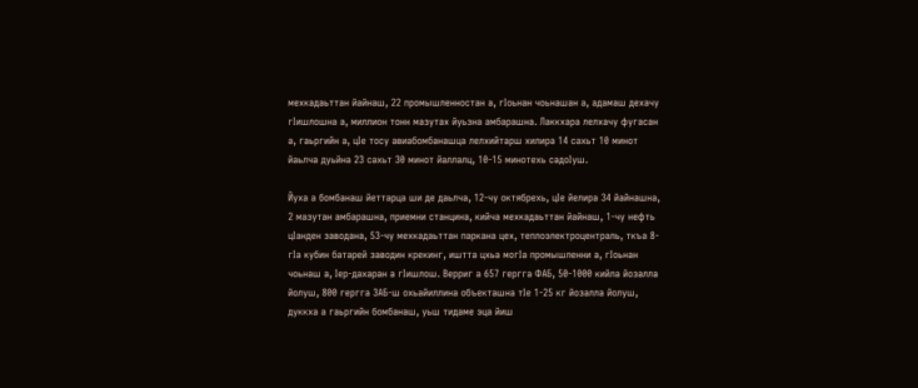мехкадаьттан йайнаш, 22 промышленностан а, гӀоьнан чоьнашан а, адамаш дехачу гӀишлошна а, миллион тонн мазутах йуьзна амбарашна. Лаккхара лелхачу фугасан а, гаьргийн а, цӀе тосу авиабомбанашца лелхийтарш хилира 14 сахьт 10 минот йаьлча дуьйна 23 сахьт 30 минот йаллалц, 10-15 минотехь садоӀуш.

Йуха а бомбанаш йеттарца ши де даьлча, 12-чу октябрехь, цӀе йелира 34 йайнашна, 2 мазутан амбарашна, приемни станцина, кийча мехкадаьттан йайнаш, 1-чу нефть цӀанден заводана, 53-чу мехкадаьттан паркана цех, теплоэлектроцентраль, ткъа 8-гӀа кубин батарей заводин крекинг, иштта цхьа могӀа промышленни а, гӀоьнан чоьнаш а, Ӏер-дахаран а гӀишлош. Верриг а 657 гергга ФАБ, 50-1000 кийла йозалла йолуш, 800 гергга ЗАБ-ш охьайиллина объекташна тӀе 1-25 кг йозалла йолуш, дуккха а гаьргийн бомбанаш, уьш тидаме эца йиш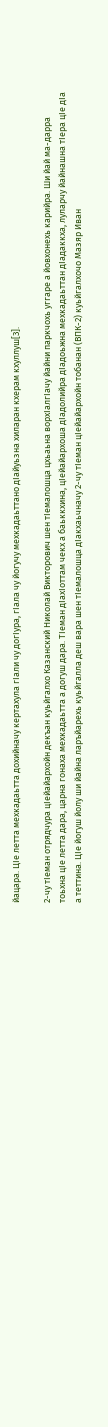йацара. ЦӀе летта мехкадаьтта дохийначу кертахула гӀали чу догӀура, гӀала чу йогучу мехкадаьттано дӀайуьзна хиларан кхерам кхуллуш[3].

2-чу тӀеман отрядчура цӀейайархойн декъан куьйгалхо Казанский Николай Викторович шен тӀемалошца цхьаьна ворхӀалгӀачу йайни паркчохь уггаре а йовхонехь карийра. Ши йай ма-дарра тоьхна цӀе летта дара, царна гонаха мехкадаьтта а догуш дара. ТӀеман дӀахӀоттам чекх а баьккхина, цӀейайархоша дӀадолийра дӀадоьжна мехкадаьттан дӀадаккха, луларчу йайнашна тӀера цӀе дӀа а теттина. ЦӀе йогуш йолу ши йайна ларъйарехь куьйгалла деш вара шен тӀемалошца дӀакхаьчначу 2-чу тӀеман цӀейайархойн тобанан (ВПК-2) куьйгалхочо Мазяр Иван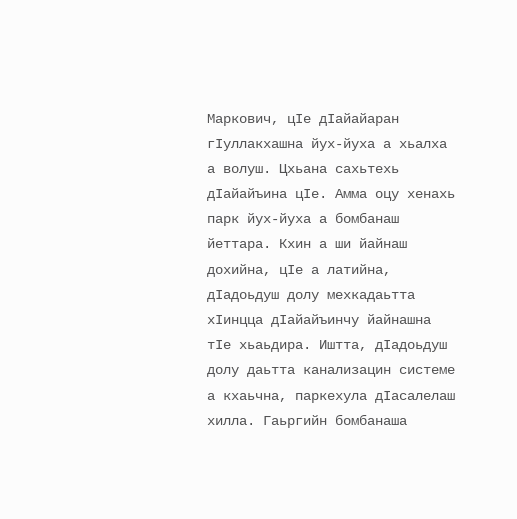Маркович, цӀе дӀайайаран гӀуллакхашна йух-йуха а хьалха а волуш. Цхьана сахьтехь дӀайайъина цӀе. Амма оцу хенахь парк йух-йуха а бомбанаш йеттара. Кхин а ши йайнаш дохийна, цӀе а латийна, дӀадоьдуш долу мехкадаьтта хӀинцца дӀайайъинчу йайнашна тӀе хьаьдира. Иштта, дӀадоьдуш долу даьтта канализацин системе а кхаьчна, паркехула дӀасалелаш хилла. Гаьргийн бомбанаша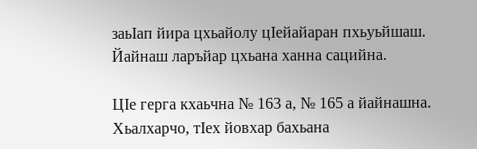заьӀап йира цхьайолу цӀейайаран пхьуьйшаш. Йайнаш ларъйар цхьана ханна сацийна.

ЦӀе герга кхаьчна № 163 а, № 165 а йайнашна. Хьалхарчо, тӀех йовхар бахьана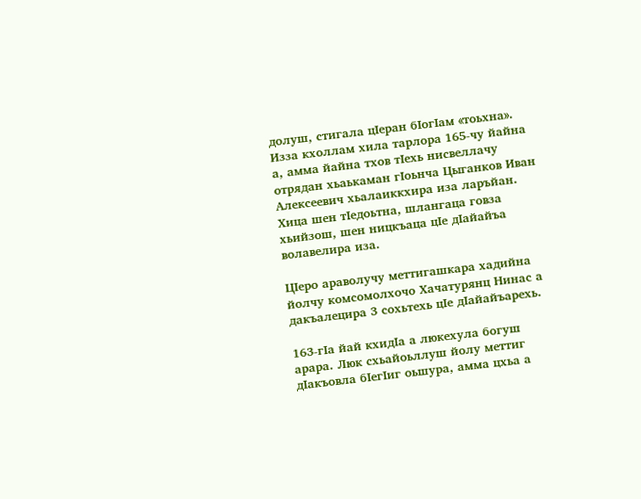долуш, стигала цӀеран бӀогӀам «тоьхна». Изза кхоллам хила тарлора 165-чу йайна а, амма йайна тхов тӀехь нисвеллачу отрядан хьаькаман гӀоьнча Цыганков Иван Алексеевич хьалаиккхира иза ларъйан. Хица шен тӀедоьтна, шлангаца говза хьийзош, шен ницкъаца цӀе дӀайайъа волавелира иза.

ЦӀеро араволучу меттигашкара хадийна йолчу комсомолхочо Хачатурянц Нинас а дакъалецира 3 сохьтехь цӀе дӀайайъарехь.

163-гӀа йай кхидӀа а люкехула богуш арара. Люк схьайоьллуш йолу меттиг дӀакъовла бӀегӀиг оьшура, амма цхьа а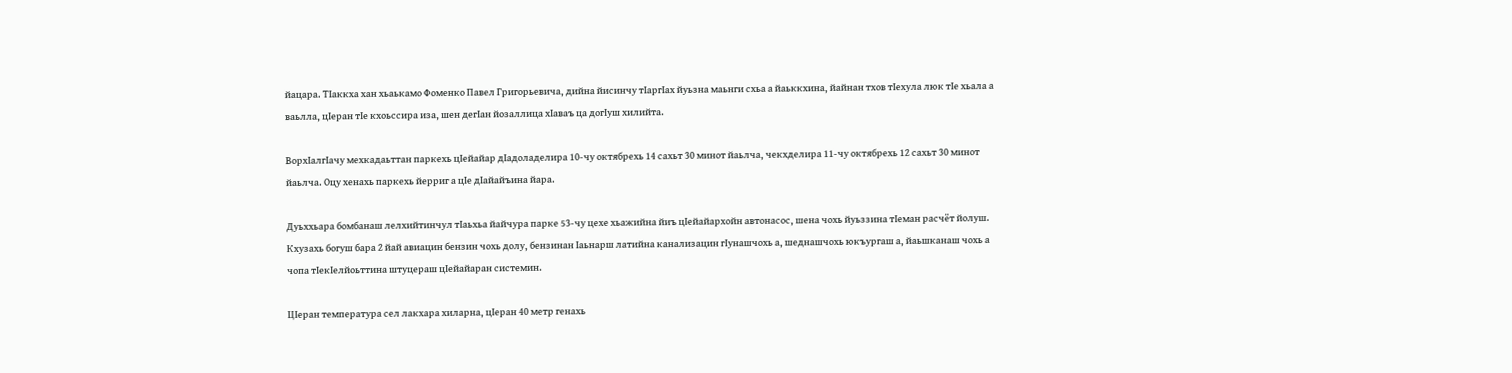йацара. ТӀаккха хан хьаькамо Фоменко Павел Григорьевича, дийна йисинчу тӀapгӀaх йуьзна маьнги схьа а йаьккхина, йайнан тхов тӀехула люк тӀе хьала а ваьлла, цӀеран тӀе кхоьссира иза, шен дегӀан йозаллица хӀаваъ ца догӀуш хилийта.

ВорхӀалгӀачу мехкадаьттан паркехь цӀейайар дӀадоладелира 10-чу октябрехь 14 сахьт 30 минот йаьлча, чекхделира 11-чу октябрехь 12 сахьт 30 минот йаьлча. Оцу хенахь паркехь йерриг а цӀе дӀайайъина йара.

Дуьххьара бомбанаш лелхийтинчул тӀаьхьа йайчура парке 53-чу цехе хьажийна йиъ цӀейайархойн автонасос, шена чохь йуьззина тӀеман расчёт йолуш. Кхузахь богуш бара 2 йай авиацин бензин чохь долу, бензинан Ӏаьнарш латийна канализацин гӀунашчохь а, шеднашчохь юкъургаш а, йаьшканаш чохь а чопа тӀекӀелйоьттина штуцераш цӀейайаран системин.

ЦӀеран температура сел лакхара хиларна, цӀеран 40 метр генахь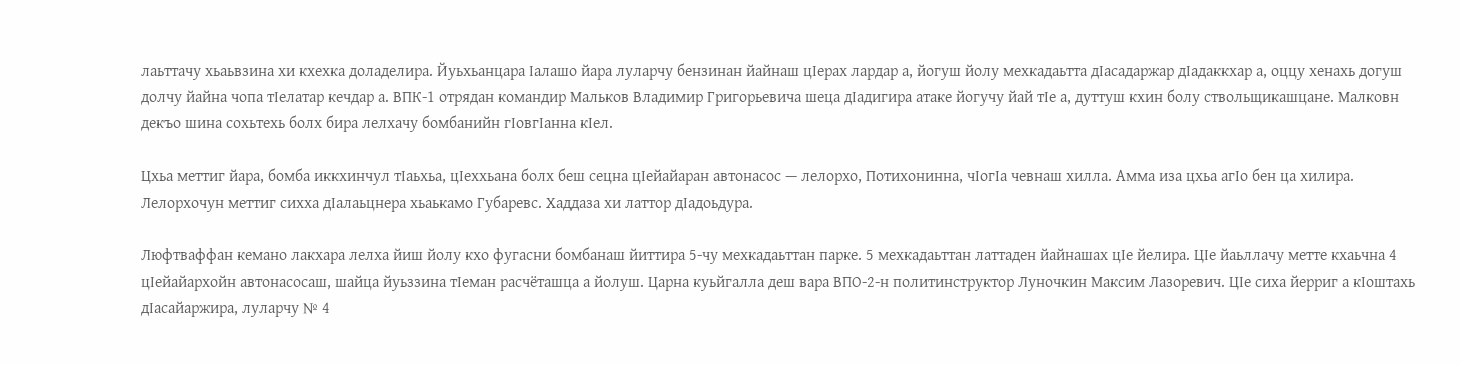лаьттачу хьаьвзина хи кхехка доладелира. Йуьхьанцара Ӏалашо йара луларчу бензинан йайнаш цӀерах лардар а, йогуш йолу мехкадаьтта дӀасадаржар дӀадаккхар а, оццу хенахь догуш долчу йайна чопа тӀелатар кечдар а. ВПК-1 отрядан командир Мальков Владимир Григорьевича шеца дӀадигира атаке йогучу йай тӀе а, дуттуш кхин болу ствольщикашцане. Малковн декъо шина сохьтехь болх бира лелхачу бомбанийн гӀовгӀанна кӀел.

Цхьа меттиг йара, бомба иккхинчул тӀаьхьа, цӀеххьана болх беш сецна цӀейайаран автонасос — лелорхо, Потихонинна, чӀогӀа чевнаш хилла. Амма иза цхьа агӀо бен ца хилира. Лелорхочун меттиг сихха дӀалаьцнера хьаькамо Губаревс. Хаддаза хи латтор дӀадоьдура.

Люфтваффан кемано лакхара лелха йиш йолу кхо фугасни бомбанаш йиттира 5-чу мехкадаьттан парке. 5 мехкадаьттан латтаден йайнашах цӀе йелира. ЦӀе йаьллачу метте кхаьчна 4 цӀейайархойн автонасосаш, шайца йуьззина тӀеман расчёташца а йолуш. Царна куьйгалла деш вара ВПО-2-н политинструктор Луночкин Максим Лазоревич. ЦӀе сиха йерриг а кӀоштахь дӀасайаржира, луларчу № 4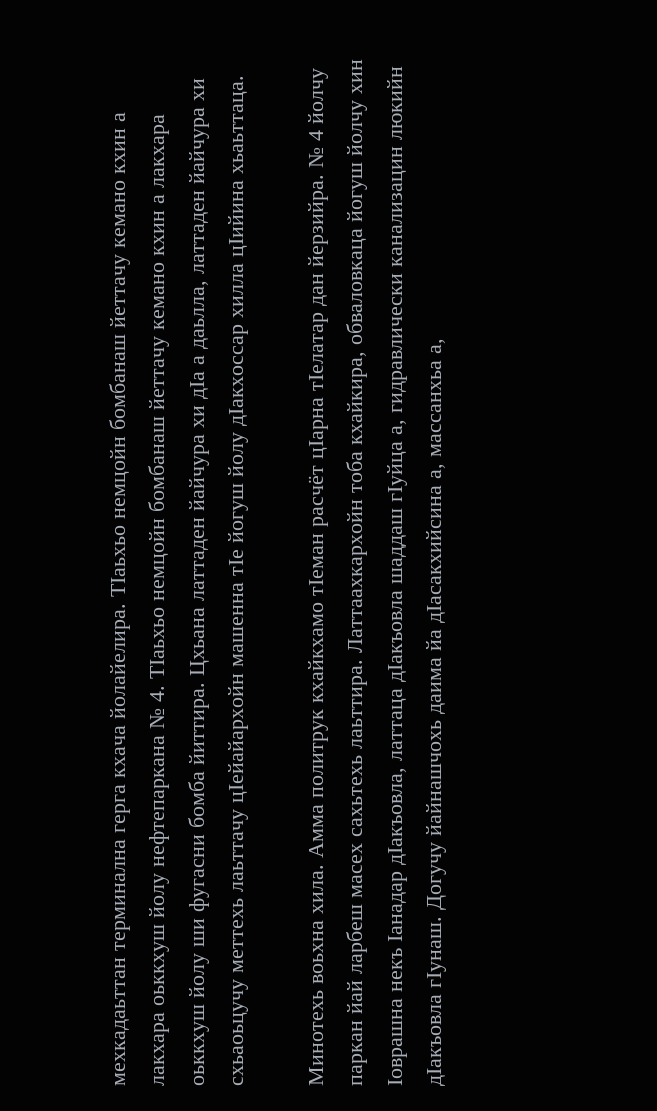мехкадаьттан терминална герга кхача йолайелира. ТӀаьхьо немцойн бомбанаш йеттачу кемано кхин а лакхара оьккхуш йолу нефтепаркана № 4. ТӀаьхьо немцойн бомбанаш йеттачу кемано кхин а лакхара оьккхуш йолу ши фугасни бомба йиттира. Цхьана латтаден йайчура хи дӀа а даьлла, латтаден йайчура хи схьаоьцучу меттехь лаьттачу цӀейайархойн машенна тӀе йогуш йолу дӀакхоссар хилла цӀийина хьаьттаца.

Минотехь воьхна хила. Амма политрук кхайкхамо тӀеман расчёт цӀарна тӀелатар дан йерзийра. № 4 йолчу паркан йай ларбеш масех сахьтехь лаьттира. Латтаахкархойн тоба кхайкира, обваловкаца йогуш йолчу хин Ӏоврашна некъ Ӏанадар дӀакъовла, латтаца дӀакъовла шаддаш гӀуйца а, гидравлически канализацин люкийн дӀакъовла гӀунаш. Догучу йайнашчохь даима йа дӀасакхийсина а, массанхьа а,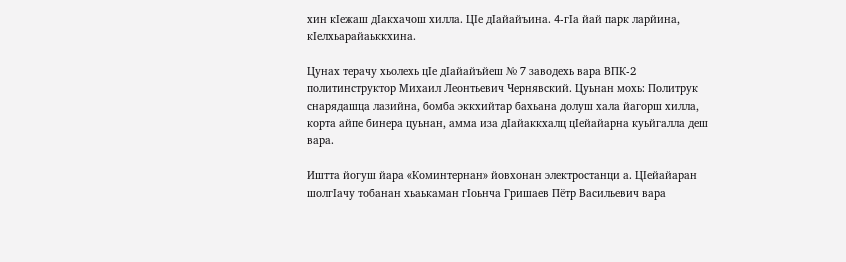хин кӀежаш дӀакхачош хилла. ЦӀе дӀайайъина. 4-гӀа йай парк ларйина, кӀелхьарайаьккхина.

Цунах терачу хьолехь цӀе дӀайайъйеш № 7 заводехь вара ВПК-2 политинструктор Михаил Леонтьевич Чернявский. Цуьнан мохь: Политрук снарядашца лазийна, бомба эккхийтар бахьана долуш хала йагорш хилла, корта айпе бинера цуьнан, амма иза дӀайаккхалц цӀейайарна куьйгалла деш вара.

Иштта йогуш йара «Коминтернан» йовхонан электростанци а. ЦӀейайаран шолгӀачу тобанан хьаькаман гӀоьнча Гришаев Пётр Васильевич вара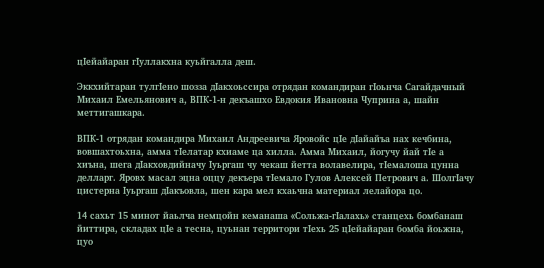цӀейайаран гӀуллакхна куьйгалла деш.

Эккхийтаран тулгӀено шозза дӀакхоьссира отрядан командиран гӀоьнча Сагайдачный Михаил Емельянович а, ВПК-1-н декъашхо Евдокия Ивановна Чуприна а, шайн меттигашкара.

ВПК-1 отрядан командира Михаил Андреевича Яровойс цӀе дӀайайъа нах кечбина, вовшахтоьхна, амма тӀелатар кхиаме ца хилла. Амма Михаил, йогучу йай тӀе а хиъна, шега дӀакховдийначу Ӏуьргаш чу чекаш йетта волавелира, тӀемалоша цунна делларг. Яровх масал эцна оццу декъера тӀемало Гулов Алексей Петрович а. ШолгӀачу цистерна Ӏуьргаш дӀакъовла, шен кара мел кхаьчна материал лелайора цо.

14 сахьт 15 минот йаьлча немцойн кеманаша «Сольжа-гӀалахь» станцехь бомбанаш йиттира, складах цӀе а тесна, цуьнан территори тӀехь 25 цӀейайаран бомба йоьжна, цуо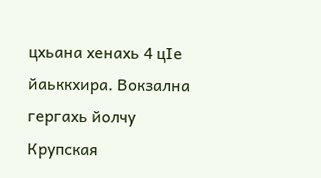цхьана хенахь 4 цӀе йаьккхира. Вокзална гергахь йолчу Крупская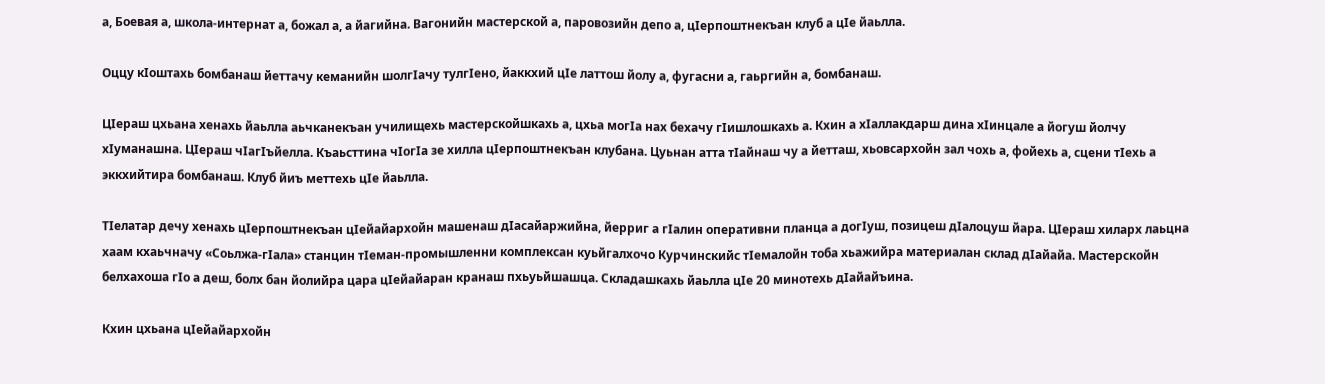а, Боевая а, школа-интернат а, божал а, а йагийна. Вагонийн мастерской а, паровозийн депо а, цӀерпоштнекъан клуб а цӀе йаьлла.

Оццу кӀоштахь бомбанаш йеттачу кеманийн шолгӀачу тулгӀено, йаккхий цӀе латтош йолу а, фугасни а, гаьргийн а, бомбанаш.

ЦӀераш цхьана хенахь йаьлла аьчканекъан училищехь мастерскойшкахь а, цхьа могӀа нах бехачу гӀишлошкахь а. Кхин а хӀаллакдарш дина хӀинцале а йогуш йолчу хӀуманашна. ЦӀераш чӀагӀъйелла. Къаьсттина чӀогӀа зе хилла цӀерпоштнекъан клубана. Цуьнан атта тӀайнаш чу а йетташ, хьовсархойн зал чохь а, фойехь а, сцени тӀехь а эккхийтира бомбанаш. Клуб йиъ меттехь цӀе йаьлла.

ТӀелатар дечу хенахь цӀерпоштнекъан цӀейайархойн машенаш дӀасайаржийна, йерриг а гӀалин оперативни планца а догӀуш, позицеш дӀалоцуш йара. ЦӀераш хиларх лаьцна хаам кхаьчначу «Соьлжа-гӀала» станцин тӀеман-промышленни комплексан куьйгалхочо Курчинскийс тӀемалойн тоба хьажийра материалан склад дӀайайа. Мастерскойн белхахоша гӀо а деш, болх бан йолийра цара цӀейайаран кранаш пхьуьйшашца. Складашкахь йаьлла цӀе 20 минотехь дӀайайъина.

Кхин цхьана цӀейайархойн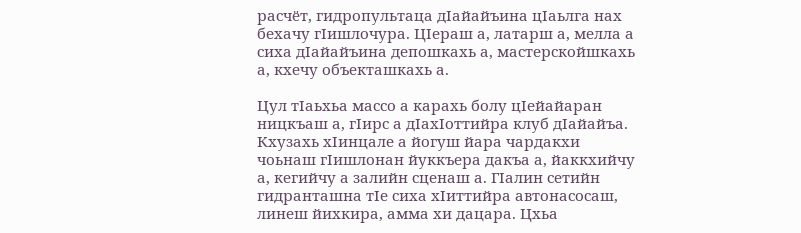расчёт, гидропультаца дӀайайъина цӀаьлга нах бехачу гӀишлочура. ЦӀераш а, латарш а, мелла а сиха дӀайайъина депошкахь а, мастерскойшкахь а, кхечу объекташкахь а.

Цул тӀаьхьа массо а карахь болу цӀейайаран ницкъаш а, гӀирс а дӀахӀоттийра клуб дӀайайъа. Кхузахь хӀинцале а йогуш йара чардакхи чоьнаш гӀишлонан йуккъера дакъа а, йаккхийчу а, кегийчу а залийн сценаш а. ГӀалин сетийн гидранташна тӀе сиха хӀиттийра автонасосаш, линеш йихкира, амма хи дацара. Цхьа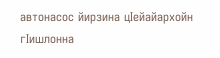автонасос йирзина цӀейайархойн гӀишлонна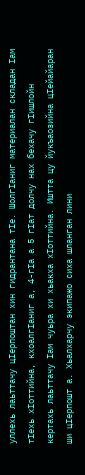уллехь лаьттачу цӀерпоштан хин гидрантана тӀе. ШолгӀаниг материалан складан Ӏам тӀехь хӀоттийна, кхоалгӀаниг а, 4-гӀа а 5 гӀат долчу нах бехачу гӀишлойн кертахь лаьттачу Ӏам чуьра хи хьакха хӀоттийна. Иштта цу йукъаозийна цӀейайаран ши цӀерпошт а. Хьалхарчу экипажо сиха шланган лини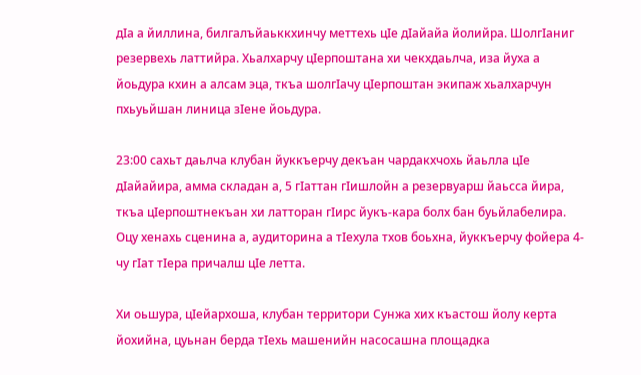дӀа а йиллина, билгалъйаьккхинчу меттехь цӀе дӀайайа йолийра. ШолгӀаниг резервехь латтийра. Хьалхарчу цӀерпоштана хи чекхдаьлча, иза йуха а йоьдура кхин а алсам эца, ткъа шолгӀачу цӀерпоштан экипаж хьалхарчун пхьуьйшан линица зӀене йоьдура.

23:00 сахьт даьлча клубан йуккъерчу декъан чардакхчохь йаьлла цӀе дӀайайира, амма складан а, 5 гӀаттан гӀишлойн а резервуарш йаьсса йира, ткъа цӀерпоштнекъан хи латторан гӀирс йукъ-кара болх бан буьйлабелира. Оцу хенахь сценина а, аудиторина а тӀехула тхов боьхна, йуккъерчу фойера 4-чу гӀат тӀера причалш цӀе летта.

Хи оьшура, цӀейархоша, клубан территори Сунжа хих къастош йолу керта йохийна, цуьнан берда тӀехь машенийн насосашна площадка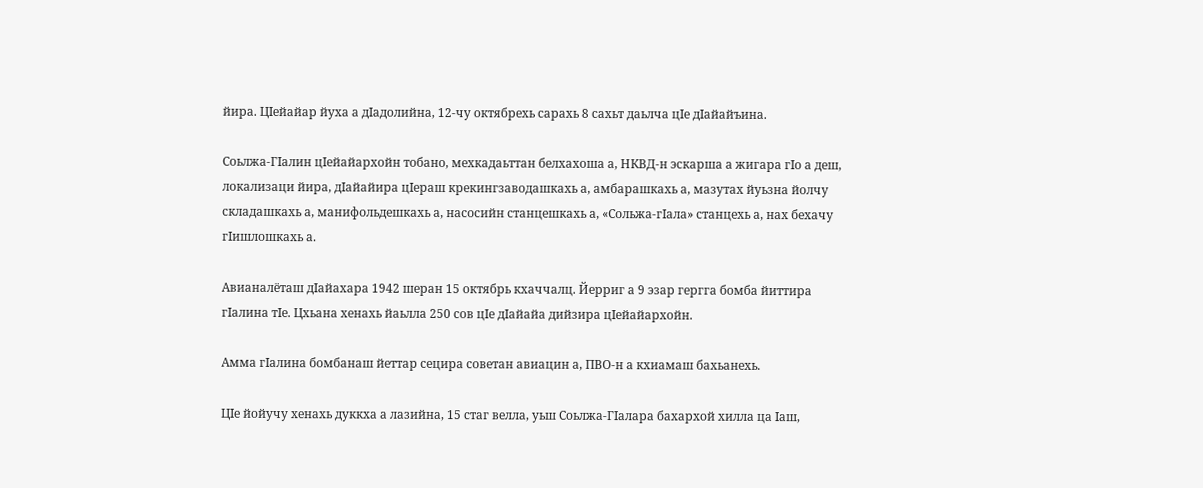йира. ЦӀейайар йуха а дӀадолийна, 12-чу октябрехь сарахь 8 сахьт даьлча цӀе дӀайайъина.

Соьлжа-ГӀалин цӀейайархойн тобано, мехкадаьттан белхахоша а, НКВД-н эскарша а жигара гӀо а деш, локализаци йира, дӀайайира цӀераш крекингзаводашкахь а, амбарашкахь а, мазутах йуьзна йолчу складашкахь а, манифольдешкахь а, насосийн станцешкахь а, «Сольжа-гӀала» станцехь а, нах бехачу гӀишлошкахь а.

Авианалёташ дӀайахара 1942 шеран 15 октябрь кхаччалц. Йерриг а 9 эзар гергга бомба йиттира гӀалина тӀе. Цхьана хенахь йаьлла 250 сов цӀе дӀайайа дийзира цӀейайархойн.

Амма гӀалина бомбанаш йеттар сецира советан авиацин а, ПВО-н а кхиамаш бахьанехь.

ЦӀе йойучу хенахь дуккха а лазийна, 15 стаг велла, уьш Соьлжа-ГӀалара бахархой хилла ца Ӏаш,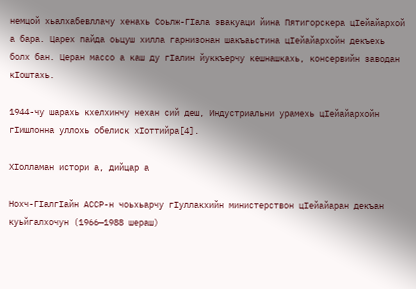немцой хьалхабевллачу хенахь Соьлж-ГӀала эвакуаци йина Пятигорскера цӀейайархой а бара. Царех пайда оьцуш хилла гарнизонан шакъаьстина цӀейайархойн декъехь болх бан. Церан массо а каш ду гӀалин йуккъерчу кешнашкахь, консервийн заводан кӀоштахь.

1944-чу шарахь кхелхинчу нехан сий деш, Индустриальни урамехь цӀейайархойн гӀишлонна уллохь обелиск хӀоттийра[4].

ХӀолламан истори а, дийцар а

Нохч-ГӀалгӀайн АССР-н чоьхьарчу гӀуллакхийн министерствон цӀейайаран декъан куьйгалхочун (1966—1988 шераш)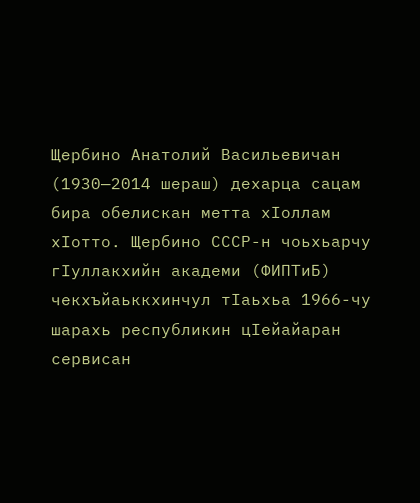Щербино Анатолий Васильевичан (1930—2014 шераш) дехарца сацам бира обелискан метта хӀоллам хӀотто. Щербино СССР-н чоьхьарчу гӀуллакхийн академи (ФИПТиБ) чекхъйаьккхинчул тӀаьхьа 1966-чу шарахь республикин цӀейайаран сервисан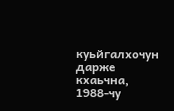куьйгалхочун дарже кхаьчна, 1988-чу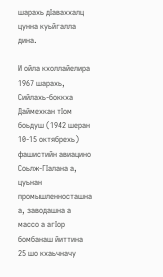шарахь дӀаваххалц цунна куьйгалла дина.

И ойла кхоллайелира 1967 шарахь, Сийлахь-боккха Даймехкан тӀом боьдуш (1942 шеран 10-15 октябрехь) фашистийн авиацино Соьлж-ГӀалана а, цуьнан промышленносташна а, заводашна а массо а агӀор бомбанаш йиттина 25 шо кхаьчначу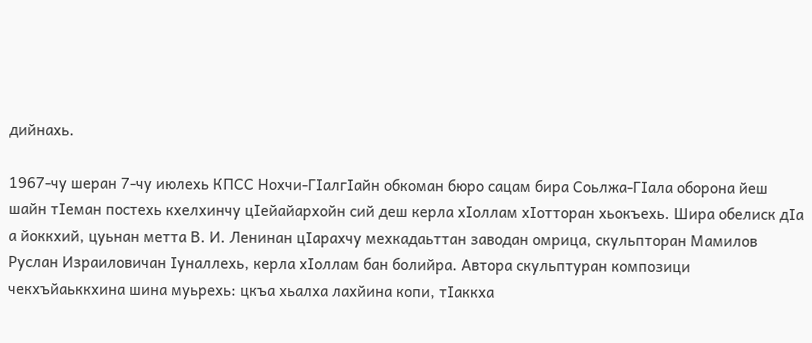дийнахь.

1967-чу шеран 7-чу июлехь КПСС Нохчи-ГӀалгӀайн обкоман бюро сацам бира Соьлжа-ГӀала оборона йеш шайн тӀеман постехь кхелхинчу цӀейайархойн сий деш керла хӀоллам хӀотторан хьокъехь. Шира обелиск дӀа а йоккхий, цуьнан метта В. И. Ленинан цӀарахчу мехкадаьттан заводан омрица, скульпторан Мамилов Руслан Израиловичан Ӏуналлехь, керла хӀоллам бан болийра. Автора скульптуран композици чекхъйаьккхина шина муьрехь: цкъа хьалха лахйина копи, тӀаккха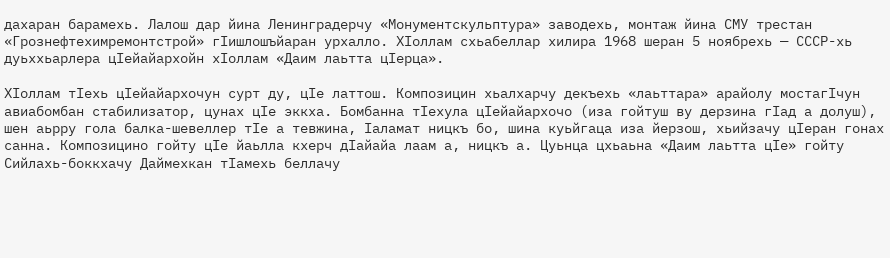дахаран барамехь. Лалош дар йина Ленинградерчу «Монументскульптура» заводехь, монтаж йина СМУ трестан «Грознефтехимремонтстрой» гӀишлошъйаран урхалло. ХӀоллам схьабеллар хилира 1968 шеран 5 ноябрехь — СССР-хь дуьххьарлера цӀейайархойн хӀоллам «Даим лаьтта цӀерца».

ХӀоллам тӀехь цӀейайархочун сурт ду, цӀе латтош. Композицин хьалхарчу декъехь «лаьттара» арайолу мостагӀчун авиабомбан стабилизатор, цунах цӀе эккха. Бомбанна тӀехула цӀейайархочо (иза гойтуш ву дерзина гӀад а долуш), шен аьрру гола балка-шевеллер тӀе а тевжина, Ӏаламат ницкъ бо, шина куьйгаца иза йерзош, хьийзачу цӀеран гонах санна. Композицино гойту цӀе йаьлла кхерч дӀайайа лаам а, ницкъ а. Цуьнца цхьаьна «Даим лаьтта цӀе» гойту Сийлахь-боккхачу Даймехкан тӀамехь беллачу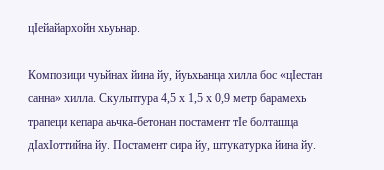цӀейайархойн хьуьнар.

Композици чуьйнах йина йу, йуьхьанца хилла бос «цӀестан санна» хилла. Скульптура 4,5 х 1,5 х 0,9 метр барамехь трапеци кепара аьчка-бетонан постамент тӀе болташца дӀахӀоттийна йу. Постамент сира йу, штукатурка йина йу.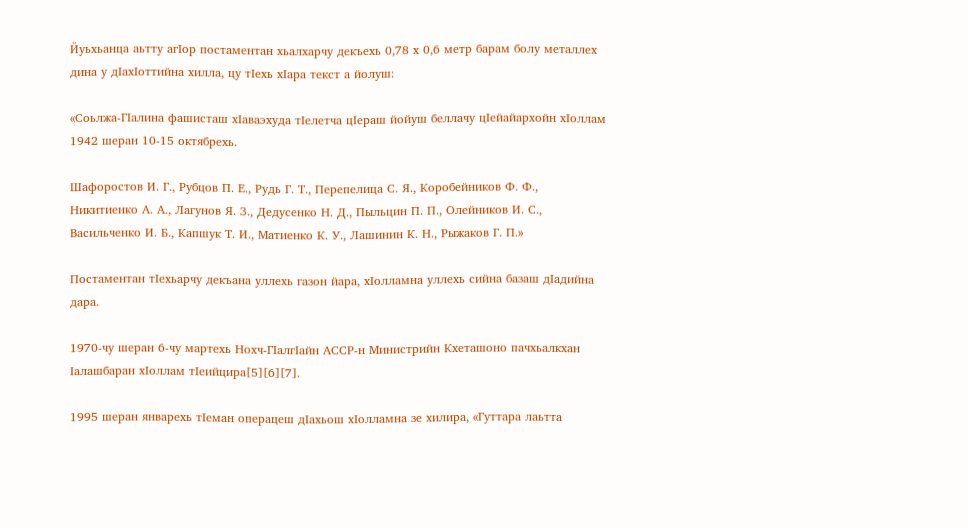Йуьхьанца аьтту агӀор постаментан хьалхарчу декъехь 0,78 х 0,6 метр барам болу металлех дина у дӀахӀоттийна хилла, цу тӀехь хӀара текст а йолуш:

«Соьлжа-ГӀалина фашисташ хӀаваэхуда тӀелетча цӀераш йойуш беллачу цӀейайархойн хӀоллам 1942 шеран 10-15 октябрехь.

Шафоростов И. Г., Рубцов П. Е., Рудь Г. Т., Перепелица С. Я., Коробейников Ф. Ф., Никитиенко А. А., Лагунов Я. З., Дедусенко Н. Д., Пыльцин П. П., Олейников И. С., Васильченко И. Б., Капшук Т. И., Матиенко К. У., Лашинин К. Н., Рыжаков Г. П.»

Постаментан тӀехьарчу декъана уллехь газон йара, хӀолламна уллехь сийна базаш дӀадийна дара.

1970-чу шеран 6-чу мартехь Нохч-ГӀалгӀайн АССР-н Министрийн Кхеташоно пачхьалкхан Ӏалашбаран хӀоллам тӀеийцира[5][6][7].

1995 шеран январехь тӀеман операцеш дӀахьош хӀолламна зе хилира, «Гуттара лаьтта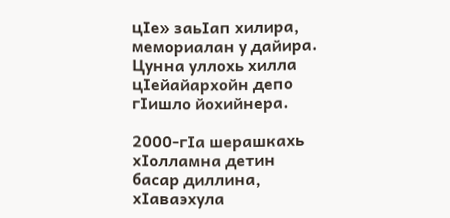цӀе» заьӀап хилира, мемориалан у дайира. Цунна уллохь хилла цӀейайархойн депо гӀишло йохийнера.

2000-гӀа шерашкахь хӀолламна детин басар диллина, хӀаваэхула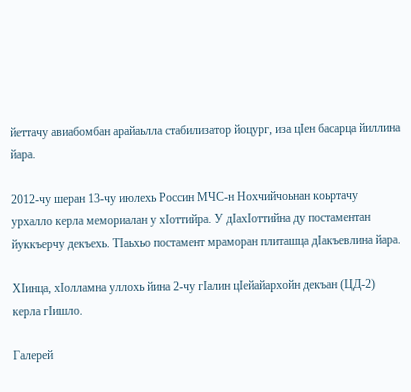йеттачу авиабомбан арайаьлла стабилизатор йоцург, иза цӀен басарца йиллина йара.

2012-чу шеран 13-чу июлехь Россин МЧС-н Нохчийчоьнан коьртачу урхалло керла мемориалан у хӀоттийра. У дӀахӀоттийна ду постаментан йуккъерчу декъехь. ТӀаьхьо постамент мраморан плиташца дӀакъевлина йара.

ХӀинца, хӀолламна уллохь йина 2-чу гӀалин цӀейайархойн декъан (ЦД-2) керла гӀишло.

Галерей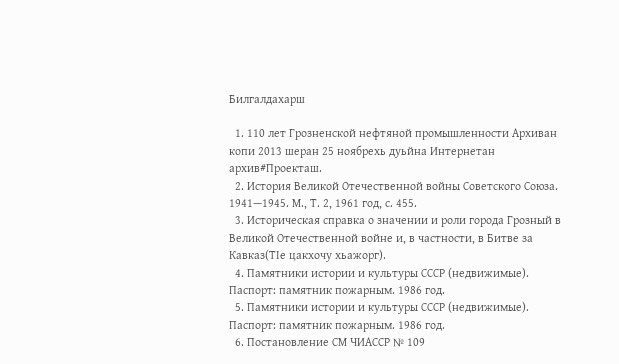Билгалдахарш

  1. 110 лет Грозненской нефтяной промышленности Архиван копи 2013 шеран 25 ноябрехь дуьйна Интернетан архив#Проекташ.
  2. История Великой Отечественной войны Советского Союза. 1941—1945. М., Т. 2, 1961 год, с. 455.
  3. Историческая справка о значении и роли города Грозный в Великой Отечественной войне и, в частности, в Битве за Кавказ(ТӀе цакхочу хьажорг).
  4. Памятники истории и культуры СССР (недвижимые). Паспорт: памятник пожарным. 1986 год.
  5. Памятники истории и культуры СССР (недвижимые). Паспорт: памятник пожарным. 1986 год.
  6. Постановление СМ ЧИАССР № 109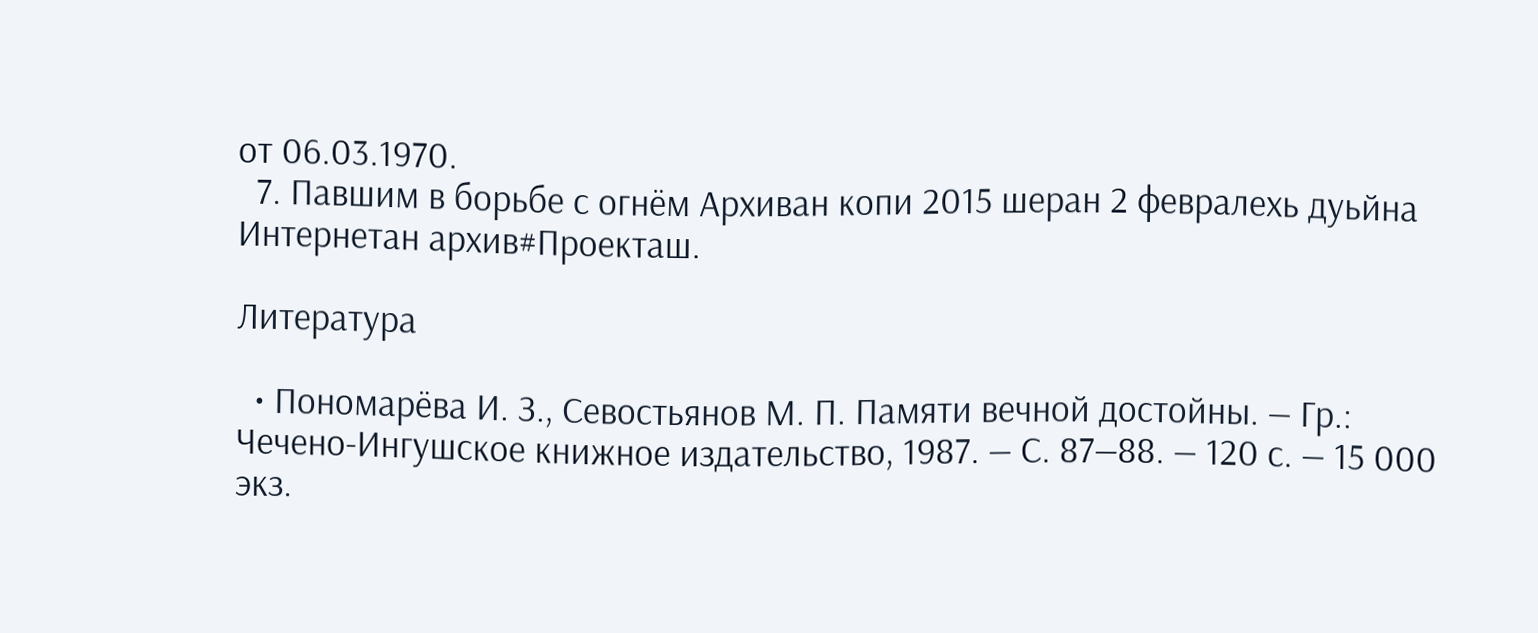от 06.03.1970.
  7. Павшим в борьбе с огнём Архиван копи 2015 шеран 2 февралехь дуьйна Интернетан архив#Проекташ.

Литература

  • Пономарёва И. З., Севостьянов М. П. Памяти вечной достойны. — Гр.: Чечено-Ингушское книжное издательство, 1987. — С. 87—88. — 120 с. — 15 000 экз.